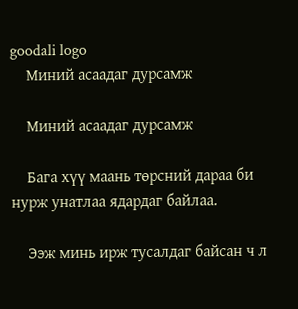goodali logo
    Миний асаадаг дурсамж

    Миний асаадаг дурсамж

    Бага хүү маань төрсний дараа би нурж унатлаа ядардаг байлаа.

    Ээж минь ирж тусалдаг байсан ч л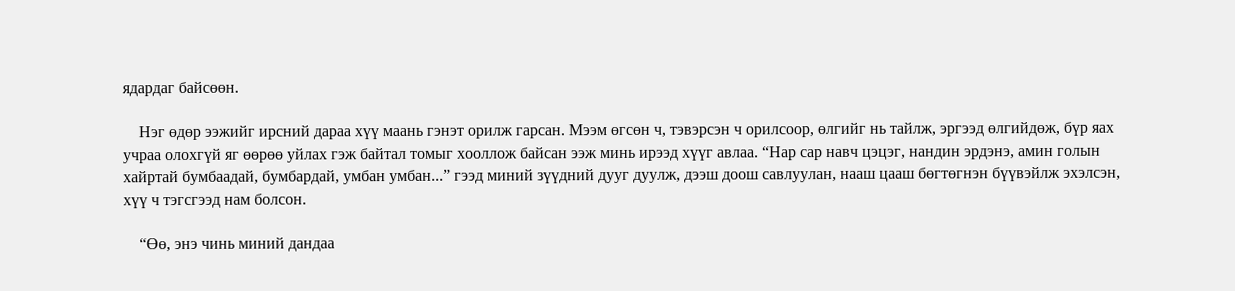ядардаг байсөөн.

    Нэг өдөр ээжийг ирсний дараа хүү маань гэнэт орилж гарсан. Мээм өгсөн ч, тэвэрсэн ч орилсоор, өлгийг нь тайлж, эргээд өлгийдөж, бүр яах учраа олохгүй яг өөрөө уйлах гэж байтал томыг хооллож байсан ээж минь ирээд хүүг авлаа. “Нар сар навч цэцэг, нандин эрдэнэ, амин голын хайртай бумбаадай, бумбардай, умбан умбан...” гээд миний зүүдний дууг дуулж, дээш доош савлуулан, нааш цааш бөгтөгнэн бүүвэйлж эхэлсэн, хүү ч тэгсгээд нам болсон.

    “Өө, энэ чинь миний дандаа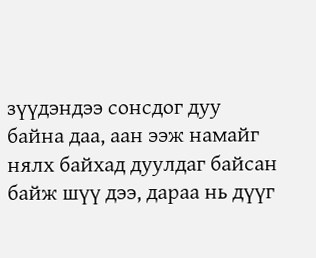зүүдэндээ сонсдог дуу байна даа, аан ээж намайг нялх байхад дуулдаг байсан байж шүү дээ, дараа нь дүүг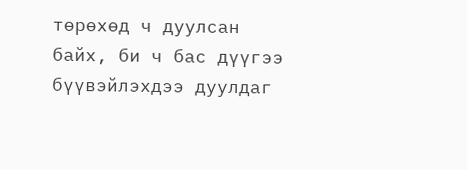төрөхөд ч дуулсан байх, би ч бас дүүгээ бүүвэйлэхдээ дуулдаг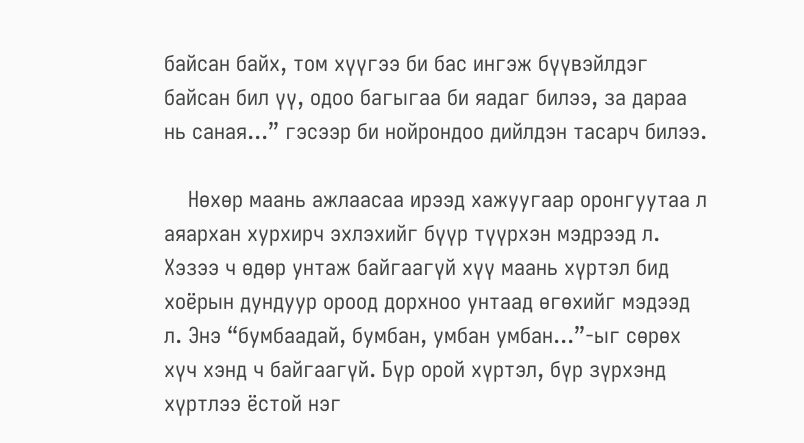байсан байх, том хүүгээ би бас ингэж бүүвэйлдэг байсан бил үү, одоо багыгаа би яадаг билээ, за дараа нь саная...” гэсээр би нойрондоо дийлдэн тасарч билээ.

    Нөхөр маань ажлаасаа ирээд хажуугаар оронгуутаа л аяархан хурхирч эхлэхийг бүүр түүрхэн мэдрээд л. Хэзээ ч өдөр унтаж байгаагүй хүү маань хүртэл бид хоёрын дундуур ороод дорхноо унтаад өгөхийг мэдээд л. Энэ “бумбаадай, бумбан, умбан умбан...”-ыг сөрөх хүч хэнд ч байгаагүй. Бүр орой хүртэл, бүр зүрхэнд хүртлээ ёстой нэг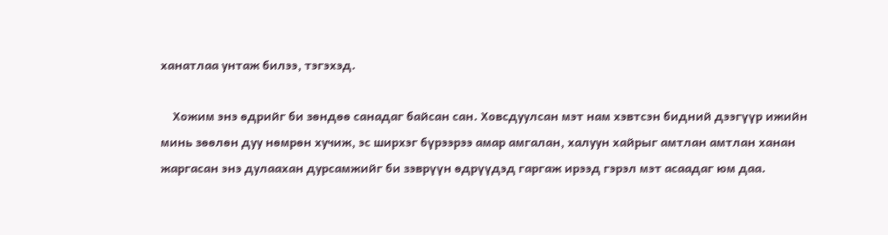ханатлаа унтаж билээ, тэгэхэд.

    Хожим энэ өдрийг би зөндөө санадаг байсан сан. Ховсдуулсан мэт нам хэвтсэн бидний дээгүүр ижийн минь зөөлөн дуу нөмрөн хучиж, эс ширхэг бүрээрээ амар амгалан, халуун хайрыг амтлан амтлан ханан жаргасан энэ дулаахан дурсамжийг би зэврүүн өдрүүдэд гаргаж ирээд гэрэл мэт асаадаг юм даа.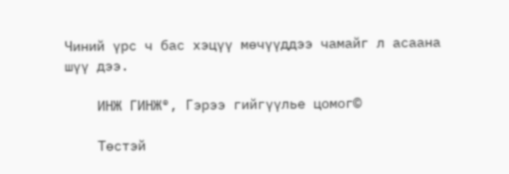Чиний үрс ч бас хэцүү мөчүүддээ чамайг л асаана шүү дээ.

    ИНЖ ГИНЖ®, Гэрээ гийгүүлье цомог©

    Төстэй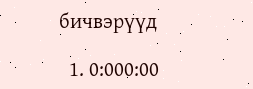бичвэрүүд

  1. 0:000:00